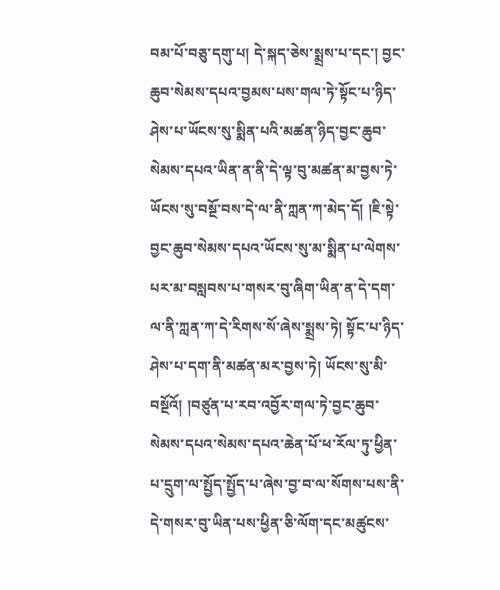བམ་པོ་བཅུ་དགུ་པ། དེ་སྐད་ཅེས་སྨྲས་པ་དང་། བྱང་ཆུབ་སེམས་དཔའ་བྱམས་པས་གལ་ཏེ་སྟོང་པ་ཉིད་ཤེས་པ་ཡོངས་སུ་སྨིན་པའི་མཚན་ཉིད་བྱང་ཆུབ་སེམས་དཔའ་ཡིན་ན་ནི་དེ་ལྟ་བུ་མཚན་མ་བྱས་ཏེ་ཡོངས་སུ་བསྔོ་བས་དེ་ལ་ནི་ཀླན་ཀ་མེད་དོ། །ཇི་སྟེ་བྱང་ཆུབ་སེམས་དཔའ་ཡོངས་སུ་མ་སྨིན་པ་ལེགས་པར་མ་བསླབས་པ་གསར་བུ་ཞིག་ཡིན་ན་དེ་དག་ལ་ནི་ཀླན་ཀ་དེ་རིགས་སོ་ཞེས་སྨྲས་ཏེ། སྟོང་པ་ཉིད་ཤེས་པ་དག་ནི་མཚན་མར་བྱས་ཏེ། ཡོངས་སུ་མི་བསྔོའོ། །བཙུན་པ་རབ་འབྱོར་གལ་ཏེ་བྱང་ཆུབ་སེམས་དཔའ་སེམས་དཔའ་ཆེན་པོ་ཕ་རོལ་ཏུ་ཕྱིན་པ་དྲུག་ལ་སྤྱོད་སྤྱོད་པ་ཞེས་བྱ་བ་ལ་སོགས་པས་ནི་དེ་གསར་བུ་ཡིན་པས་ཕྱིན་ཅི་ལོག་དང་མཚུངས་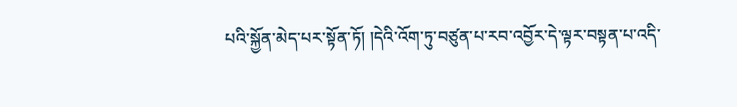པའི་སྐྱོན་མེད་པར་སྟོན་ཏོ། །དེའི་འོག་ཏུ་བཙུན་པ་རབ་འབྱོར་དེ་ལྟར་བསྟན་པ་འདི་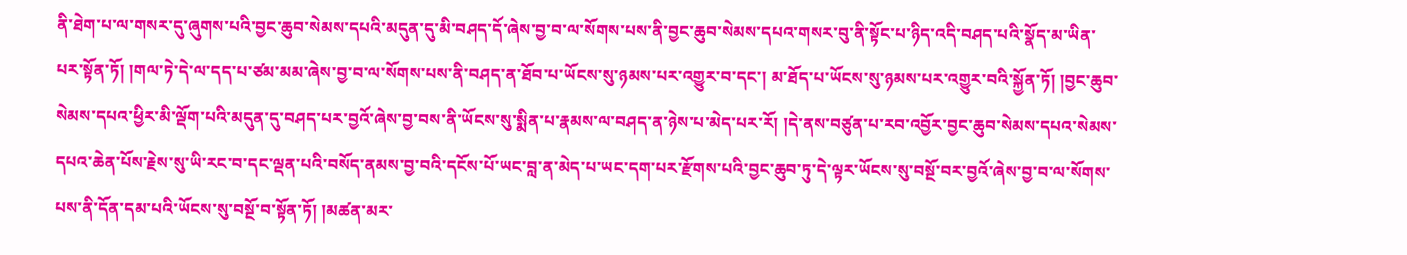ནི་ཐེག་པ་ལ་གསར་དུ་ཞུགས་པའི་བྱང་ཆུབ་སེམས་དཔའི་མདུན་དུ་མི་བཤད་དོ་ཞེས་བྱ་བ་ལ་སོགས་པས་ནི་བྱང་ཆུབ་སེམས་དཔའ་གསར་བུ་ནི་སྟོང་པ་ཉིད་འདི་བཤད་པའི་སྣོད་མ་ཡིན་པར་སྟོན་ཏོ། །གལ་ཏེ་དེ་ལ་དད་པ་ཙམ་མམ་ཞེས་བྱ་བ་ལ་སོགས་པས་ནི་བཤད་ན་ཐོབ་པ་ཡོངས་སུ་ཉམས་པར་འགྱུར་བ་དང་། མ་ཐོད་པ་ཡོངས་སུ་ཉམས་པར་འགྱུར་བའི་སྐྱོན་ཏོ། །བྱང་ཆུབ་སེམས་དཔའ་ཕྱིར་མི་ལྡོག་པའི་མདུན་དུ་བཤད་པར་བྱའོ་ཞེས་བྱ་བས་ནི་ཡོངས་སུ་སྨིན་པ་རྣམས་ལ་བཤད་ན་ཉེས་པ་མེད་པར་རོ། །དེ་ནས་བཙུན་པ་རབ་འབྱོར་བྱང་ཆུབ་སེམས་དཔའ་སེམས་དཔའ་ཆེན་པོས་རྗེས་སུ་ཡི་རང་བ་དང་ལྡན་པའི་བསོད་ནམས་བྱ་བའི་དངོས་པོ་ཡང་བླ་ན་མེད་པ་ཡང་དག་པར་རྫོགས་པའི་བྱང་ཆུབ་ཏུ་དེ་ལྟར་ཡོངས་སུ་བསྔོ་བར་བྱའོ་ཞེས་བྱ་བ་ལ་སོགས་པས་ནི་དོན་དམ་པའི་ཡོངས་སུ་བསྔོ་བ་སྟོན་ཏོ། །མཚན་མར་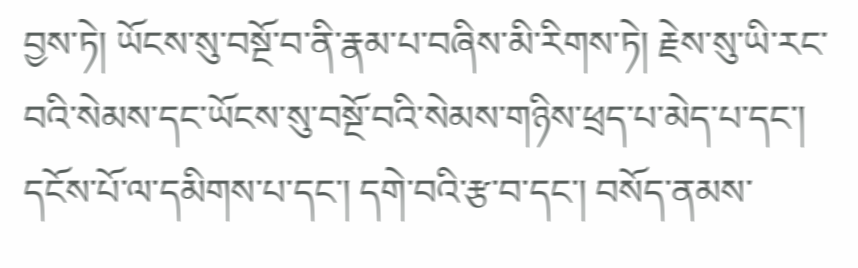བྱས་ཏེ། ཡོངས་སུ་བསྔོ་བ་ནི་རྣམ་པ་བཞིས་མི་རིགས་ཏེ། རྗེས་སུ་ཡི་རང་བའི་སེམས་དང་ཡོངས་སུ་བསྔོ་བའི་སེམས་གཉིས་ཕྲད་པ་མེད་པ་དང་། དངོས་པོ་ལ་དམིགས་པ་དང་། དགེ་བའི་རྩ་བ་དང་། བསོད་ནམས་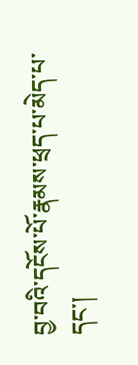བྱ་བའི་དངོས་པོ་རྣམས་ཕྲད་པ་མེད་པ་དང་།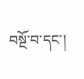བསྔོ་བ་དང་།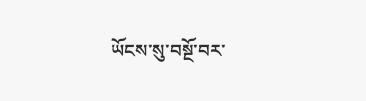ཡོངས་སུ་བསྔོ་བར་